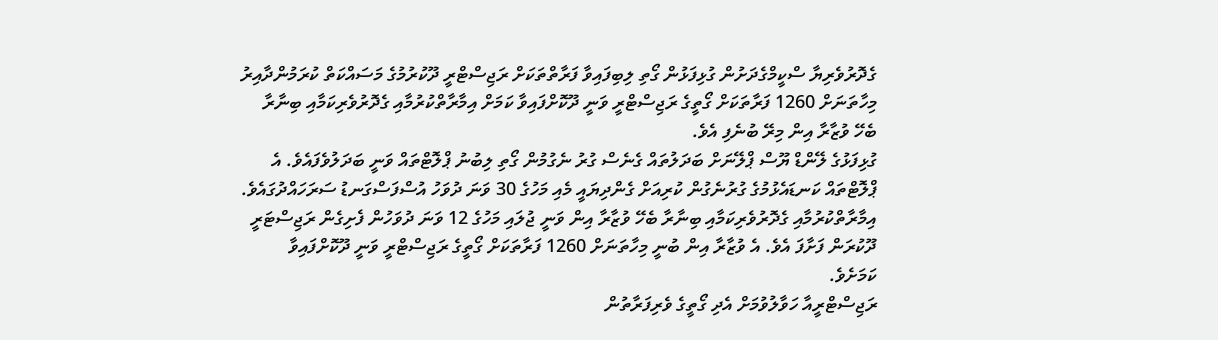ގެދޮރުވެރިޔާ ސްކީމްގެދަށުން ގުޅިފަޅުން ގޯތި ލިބިފައިވާ ފަރާތްތަކަށް ރަޖިސްޓްރީ ދޫކުރުމުގެ މަސައްކަތް ކުރަމުންދާއިރު މިހާތަނަށް 1260 ފަރާތަކަށް ގޯތީގެ ރަޖިސްޓްރީ ވަނީ ދޫކޮށްފައިވާ ކަމަށް އިމާރާތްކުރުމާއި ގެދޮރުވެރިކަމާއި ބިނާރާ ބެހޭ ވުޒާރާ އިން މިރޭ ބުނެފި އެވެ.
ގުޅިފަޅުގެ ލޭންޑް ޔޫސް ޕްލޭނަށް ބަދަލުތައް ގެނެސް ގުރު ނެގުމުން ގޯތި ލިބުނު ޕްލޮޓްތައް ވަނީ ބަދަލުވެފައެވެ. އެ ޕްލޮޓްތައް ކަނޑައެޅުމުގެ ގުރުނެގުން ކުރިއަށް ގެންދިޔައީ މެއި މަހުގެ 30 ވަނަ ދުވަހު އުސްފަސްގަނޑު ސަރަހައްދުގައެވެ.
އިމާރާތްކުރުމާއި ގެދޮރުވެރިކަމާއި ބިނާރާ ބެހޭ ވުޒާރާ އިން ވަނީ ޖުލައި މަހުގެ 12 ވަނަ ދުވަހުން ފެށިގެން ރަޖިސްޓަރީ ދޫކުރަން ފަށާފަ އެވެ. އެ ވުޒާރާ އިން ބުނީ މިހާތަނަށް 1260 ފަރާތަކަށް ގޯތީގެ ރަޖިސްޓްރީ ވަނީ ދޫކޮށްފައިވާ ކަމަށެވެ.
ރަޖިސްޓްރީއާ ހަވާލުވުމަށް އެދި ގޯތީގެ ވެރިފަރާތުން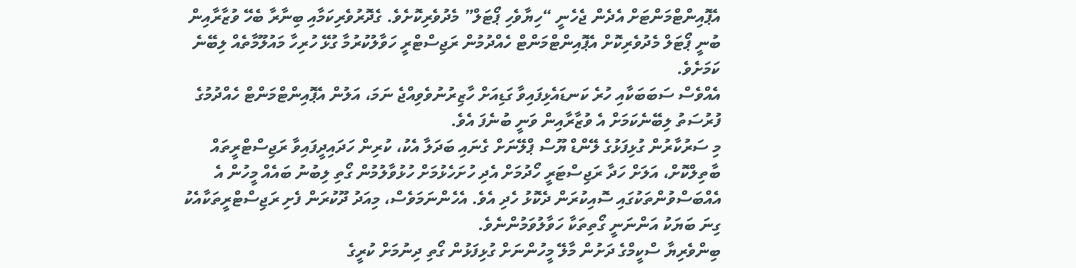އެޕޮއިންޓްމަންޓަށް އެދެން ޖެހެނީ “ހިޔާވެހި ޕޯޓަލް” މެދުވެރިކޮށެވެ. ގެދޮރުވެރިކަމާއި ބިނާރާ ބެހޭ ވުޒާރާއިން ބުނީ ޕޯޓަލް މެދުވެރިކޮށް އެޕޮއިންޓްމަންޓް ހެއްދުމުން ރަޖިސްޓްރީ ހަވާލުކުރުމާ ގުޅޭ ހުރިހާ މައުލޫމާތެއް ލިބޭނެ ކަމަށެވެ.
އެއްވެސް ސަބަބަކާއި ހުރެ ކަނޑައެޅިފައިވާ ގަޑިއަށް ހާޒިރުނުވެވިއްޖެ ނަމަ، އަލުން އެޕޮއިންޓްމަންޓް ހެއްދުމުގެ ފުރުސަތު ލިބޭނެކަމަށް އެ ވުޒާރާއިން ވަނީ ބުނެފަ އެވެ.
މި ސަރުކާރުން ގުޅިފަޅުގެ ލޭންޑް ޔޫސް ޕްލޭނަށް ގެނައި ބަދަލާ އެކު، ކުރިން ހަދައިދީފައިވާ ރަޖިސްޓްރީތައް ބާތިލްކޮށް، އަލަށް ހަދާ ރަޖިސްޓަރީ ހޯދުމަށް އެދި ހުށަހެޅުމަށް ހުޅުވާލުމުން ގޯތި ލިބުނު ބައެއް މީހުން އެ އެއްބަސްވުންތަކުގައި ސޮއިކުރަން ދެކޮޅު ހެދި އެވެ. އެހެންނަމަވެސް، މިއަދު ދޫކުރަން ފެށި ރަޖިސްޓްރީތަކާއެކު ގިނަ ބަޔަކު އަންނަނީ ގޯތިތަކާ ހަވާލުވަމުންނެވެ.
ބިންވެރިޔާ ސްކީމްގެ ދަށުން މާލޭ މީހުންނަށް ގުޅިފަޅުން ގޯތި ދިނުމަށް ކުރީގެ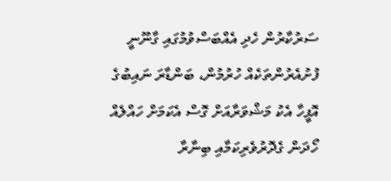ސަރުކާރުން ހެދި އެއްބަސްވުމުގައި ގާނޫނީ ފުށުއެރުންތަކެއް ހުރުމުން، ބަންޑާރަ ނައިބުގެ އޮފީހާ އެކު މަޝްވަރާއަށް ގޮސް އެކަމަށް ހައްލެއް ހޯދަން ގެދޮރުވެރިކަމާއި ބިނާރާ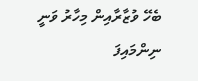ބެހޭ ވުޒާރާއިން މިހާރު ވަނީ ނިންމައިފަ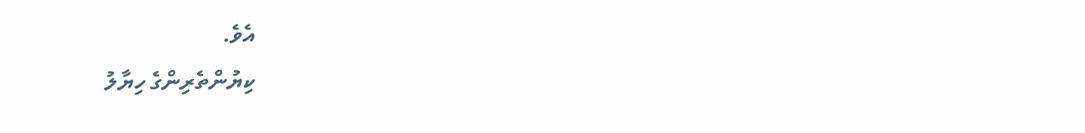އެވެ.
ކިޔުންތެރިންގެ ހިޔާލު